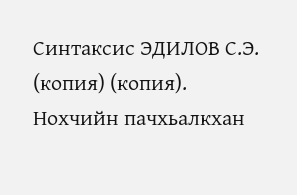Синтаксис ЭДИЛОВ С.Э. (копия) (копия). Нохчийн пачхьалкхан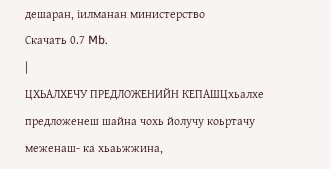дешаран, iилманан министерство
Скачать 0.7 Mb.
|
ЦХЬАЛХЕЧУ ПРЕДЛОЖЕНИЙН КЕПАШЦхьалхе предложенеш шайна чохь йолучу коьртачу меженаш- ка хьаьжжина,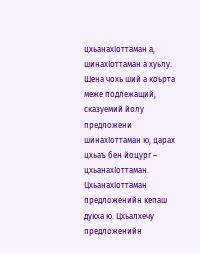цхьанахIоттаман а, шинахIоттаман а хуьлу. Шена чохь ший а коьрта меже подлежащий, сказуемий йолу предложени шинахIоттаман ю, царах цхьаъ бен йоцург – цхьанахIоттаман. ЦхьанахIоттаман предложенийн кепаш дукха ю. Цхьалхечу предложенийн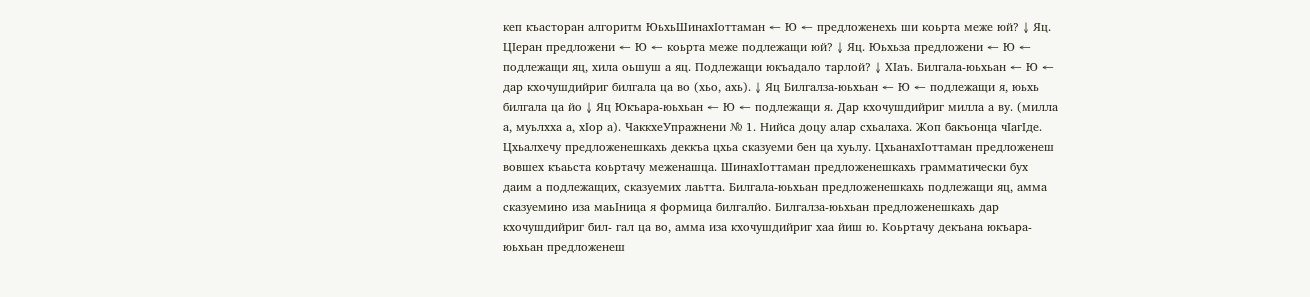кеп къасторан алгоритм ЮьхьШинахIоттаман ← Ю ← предложенехь ши коьрта меже юй? ↓ Яц. ЦIеран предложени ← Ю ← коьрта меже подлежащи юй? ↓ Яц. Юьхьза предложени ← Ю ← подлежащи яц, хила оьшуш а яц. Подлежащи юкъадало тарлой? ↓ ХIаъ. Билгала-юьхьан ← Ю ← дар кхочушдийриг билгала ца во (хьо, ахь). ↓ Яц Билгалза-юьхьан ← Ю ← подлежащи я, юьхь билгала ца йо ↓ Яц Юкъара-юьхьан ← Ю ← подлежащи я. Дар кхочушдийриг милла а ву. (милла а, муьлхха а, хIор а). ЧаккхеУпражнени № 1. Нийса доцу алар схьалаха. Жоп бакъонца чIагIде. Цхьалхечу предложенешкахь деккъа цхьа сказуеми бен ца хуьлу. ЦхьанахIоттаман предложенеш вовшех къаьста коьртачу меженашца. ШинахIоттаман предложенешкахь грамматически бух даим а подлежащих, сказуемих лаьтта. Билгала-юьхьан предложенешкахь подлежащи яц, амма сказуемино иза маьIница я формица билгалйо. Билгалза-юьхьан предложенешкахь дар кхочушдийриг бил- гал ца во, амма иза кхочушдийриг хаа йиш ю. Коьртачу декъана юкъара-юьхьан предложенеш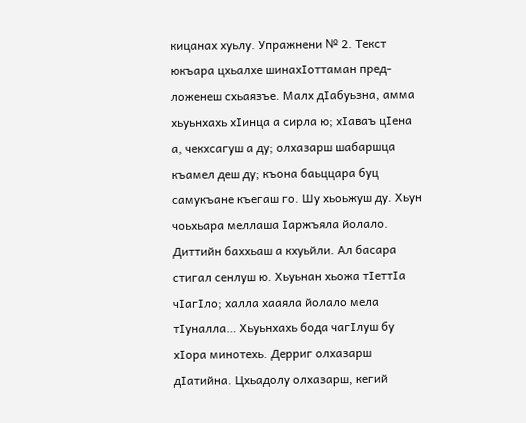кицанах хуьлу. Упражнени № 2. Текст юкъара цхьалхе шинахIоттаман пред- ложенеш схьаязъе. Малх дIабуьзна, амма хьуьнхахь хIинца а сирла ю; хIаваъ цIена а, чекхсагуш а ду; олхазарш шабаршца къамел деш ду; къона баьццара буц самукъане къегаш го. Шу хьоьжуш ду. Хьун чоьхьара меллаша Iаржъяла йолало. Диттийн баххьаш а кхуьйли. Ал басара стигал сенлуш ю. Хьуьнан хьожа тIеттIа чIагIло; халла хааяла йолало мела тIуналла… Хьуьнхахь бода чагIлуш бу хIора минотехь. Дерриг олхазарш дIатийна. Цхьадолу олхазарш, кегий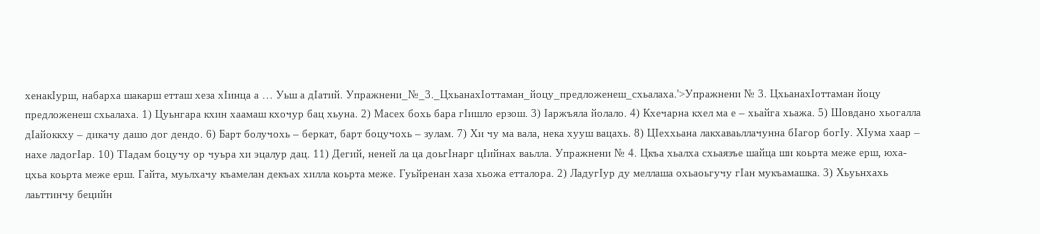хенакIурш, набарха шакарш етташ хеза хIинца а … Уьш а дIатий. Упражнени_№_3._ЦхьанахIоттаман_йоцу_предложенеш_схьалаха.'>Упражнени № 3. ЦхьанахIоттаман йоцу предложенеш схьалаха. 1) Цуьнгара кхин хаамаш кхочур бац хьуна. 2) Масех бохь бара гIишло ерзош. 3) Iаржъяла йолало. 4) Кхечарна кхел ма е – хьайга хьажа. 5) Шовдано хьогалла дIайоккху – дикачу дашо дог дендо. 6) Барт болучохь – беркат, барт боцучохь – зулам. 7) Хи чу ма вала, нека хууш вацахь. 8) ЦIеххьана лакхаваьллачунна бIагор богIу. ХIума хаар – нахе ладогIар. 10) ТIадам боцучу ор чуьра хи эцалур дац. 11) Дегий, неней ла ца доьгIнарг цIийнах ваьлла. Упражнени № 4. Цкъа хьалха схьаязъе шайца ши коьрта меже ерш, юха-цхьа коьрта меже ерш. Гайта, муьлхачу къамелан декъах хилла коьрта меже. Гуьйренан хаза хьожа етталора. 2) ЛадугIур ду меллаша охьаоьгучу гIан мукъамашка. 3) Хьуьнхахь лаьттинчу бецийн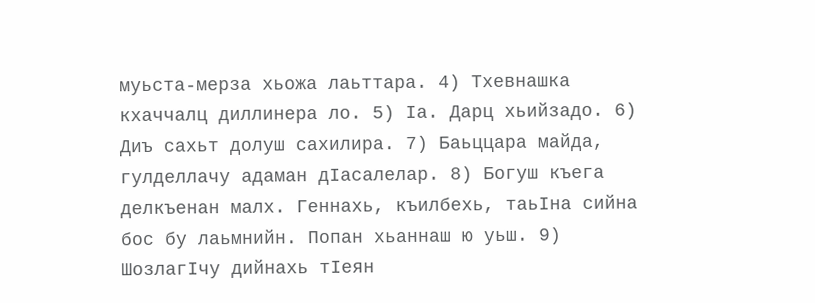муьста-мерза хьожа лаьттара. 4) Тхевнашка кхаччалц диллинера ло. 5) Iа. Дарц хьийзадо. 6) Диъ сахьт долуш сахилира. 7) Баьццара майда, гулделлачу адаман дIасалелар. 8) Богуш къега делкъенан малх. Геннахь, къилбехь, таьIна сийна бос бу лаьмнийн. Попан хьаннаш ю уьш. 9) ШозлагIчу дийнахь тIеян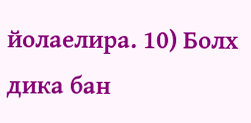йолаелира. 10) Болх дика бан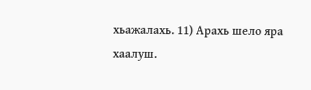хьажалахь. 11) Арахь шело яра хаалуш.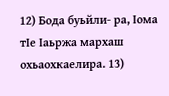12) Бода буьйли- ра, Iома тIе Iаьржа мархаш охьаохкаелира. 13)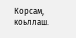Корсам, коьллаш.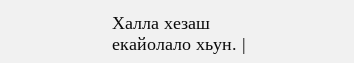Халла хезаш екайолало хьун. |